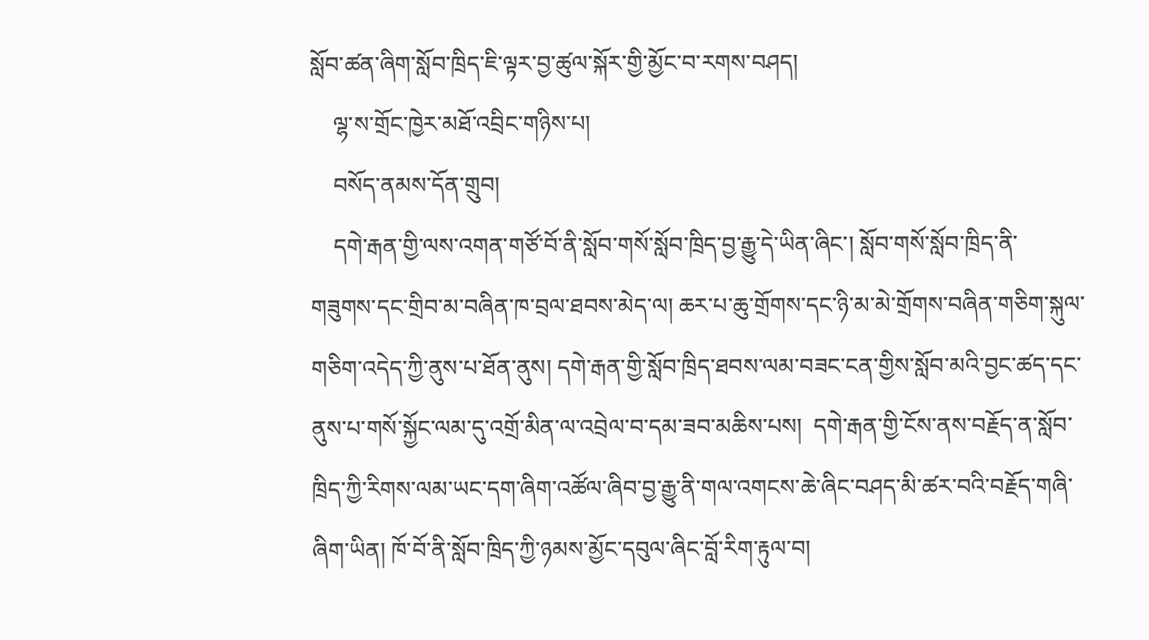སློབ་ཚན་ཞིག་སློབ་ཁྲིད་ཇི་ལྟར་བྱ་ཚུལ་སྐོར་གྱི་མྱོང་བ་རགས་བཤད།
    ལྷ་ས་གྲོང་ཁྱེར་མཐོ་འབྲིང་གཉིས་པ།
    བསོད་ནམས་དོན་གྲུབ།
    དགེ་རྒན་གྱི་ལས་འགན་གཙོ་བོ་ནི་སློབ་གསོ་སློབ་ཁྲིད་བྱ་རྒྱུ་དེ་ཡིན་ཞིང་། སློབ་གསོ་སློབ་ཁྲིད་ནི་གཟུགས་དང་གྲིབ་མ་བཞིན་ཁ་བྲལ་ཐབས་མེད་ལ། ཆར་པ་ཆུ་གྲོགས་དང་ཉི་མ་མེ་གྲོགས་བཞིན་གཅིག་སྐུལ་གཅིག་འདེད་ཀྱི་ནུས་པ་ཐོན་ནུས། དགེ་རྒན་གྱི་སློབ་ཁྲིད་ཐབས་ལམ་བཟང་ངན་གྱིས་སློབ་མའི་བྱང་ཚད་དང་ནུས་པ་གསོ་སྐྱོང་ལམ་དུ་འགྲོ་མིན་ལ་འབྲེལ་བ་དམ་ཟབ་མཆིས་པས།  དགེ་རྒན་གྱི་ངོས་ནས་བརྗོད་ན་སློབ་ཁྲིད་ཀྱི་རིགས་ལམ་ཡང་དག་ཞིག་འཚོལ་ཞིབ་བྱ་རྒྱུ་ནི་གལ་འགངས་ཆེ་ཞིང་བཤད་མི་ཚར་བའི་བརྗོད་གཞི་ཞིག་ཡིན། ཁོ་བོ་ནི་སློབ་ཁྲིད་ཀྱི་ཉམས་མྱོང་དབུལ་ཞིང་བློ་རིག་རྟུལ་བ།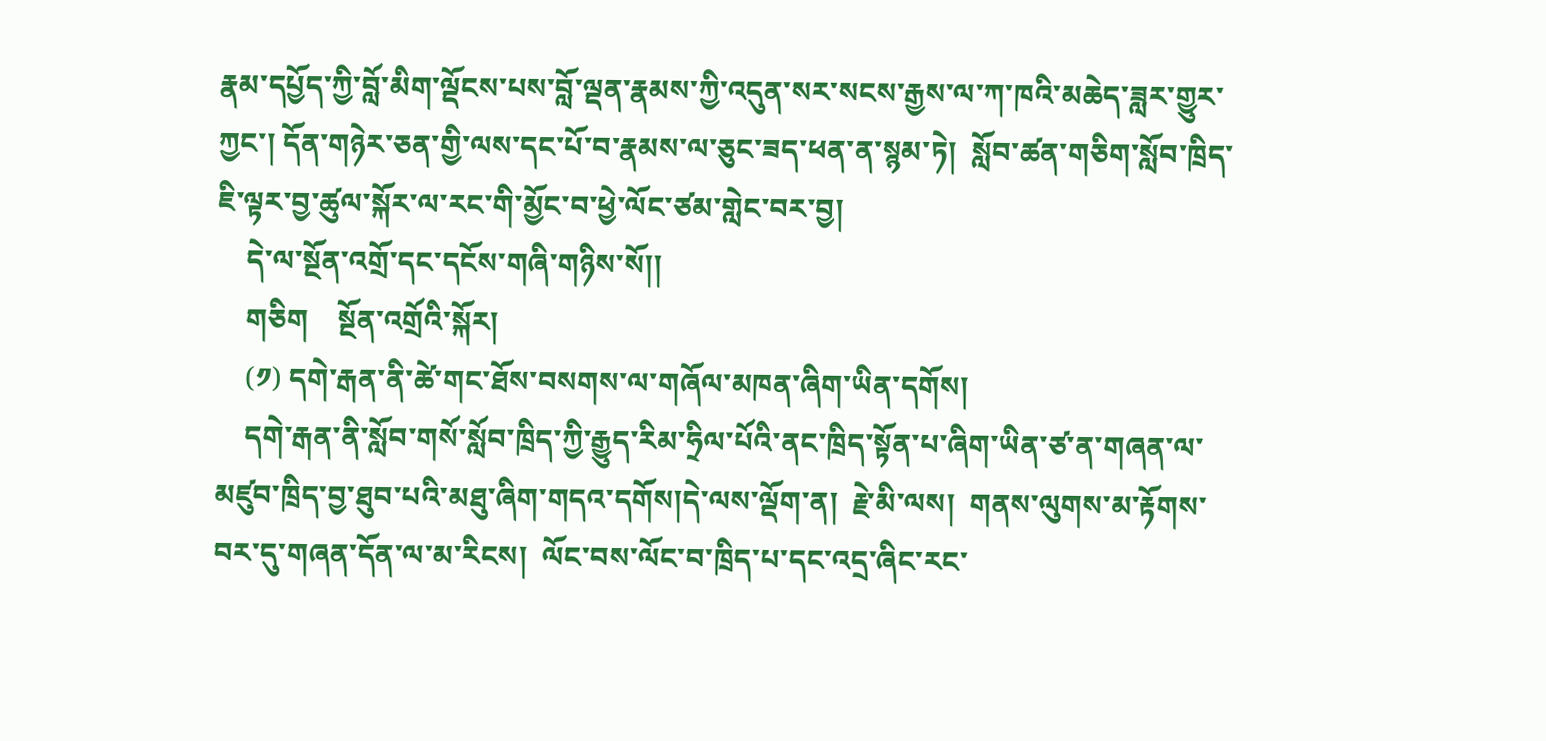རྣམ་དཔྱོད་ཀྱི་བློ་མིག་ལྡོངས་པས་བློ་ལྡན་རྣམས་ཀྱི་འདུན་སར་སངས་རྒྱས་ལ་ཀ་ཁའི་མཆེད་ཟླར་གྱུར་ཀྱང་། དོན་གཉེར་ཅན་གྱི་ལས་དང་པོ་བ་རྣམས་ལ་ཅུང་ཟད་ཕན་ན་སྙམ་ཏེ།  སློབ་ཚན་གཅིག་སློབ་ཁྲིད་ཇི་ལྟར་བྱ་ཚུལ་སྐོར་ལ་རང་གི་མྱོང་བ་ཕྱེ་ལོང་ཙམ་གླེང་བར་བྱ།
    དེ་ལ་སྔོན་འགྲོ་དང་དངོས་གཞི་གཉིས་སོ།།
    གཅིག    སྔོན་འགྲོའི་སྐོར།
    (༡) དགེ་རྒན་ནི་ཚེ་གང་ཐོས་བསགས་ལ་གཞོལ་མཁན་ཞིག་ཡིན་དགོས།
    དགེ་རྒན་ནི་སློབ་གསོ་སློབ་ཁྲིད་ཀྱི་རྒྱུད་རིམ་ཧྲིལ་པོའི་ནང་ཁྲིད་སྟོན་པ་ཞིག་ཡིན་ཙ་ན་གཞན་ལ་མཛུབ་ཁྲིད་བྱ་ཐུབ་པའི་མཐུ་ཞིག་གདའ་དགོས།དེ་ལས་ལྡོག་ན།  རྗེ་མི་ལས།  གནས་ལུགས་མ་རྟོགས་བར་དུ་གཞན་དོན་ལ་མ་རིངས།  ལོང་བས་ལོང་བ་ཁྲིད་པ་དང་འདྲ་ཞིང་རང་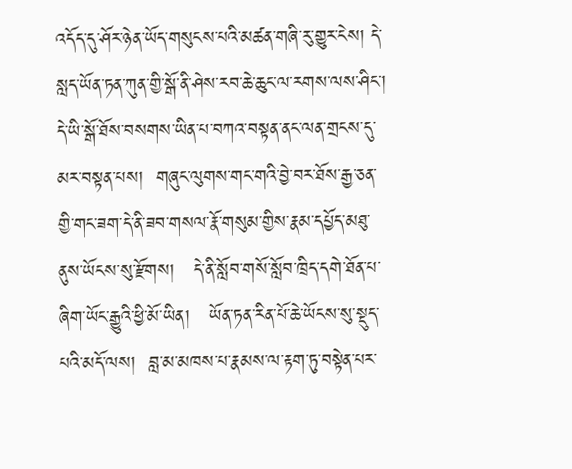འདོད་དུ་ཤོར་ཉེན་ཡོད་གསུངས་པའི་མཚན་གཞི་རུ་གྱུར་ངེས། དེ་སླད་ཡོན་ཏན་ཀུན་གྱི་སྒོ་ནི་ཤེས་རབ་ཆེ་ཆུང་ལ་རགས་ལས་ཤིང་།  དེ་ཡི་སྒོ་ཐོས་བསགས་ཡིན་པ་བཀའ་བསྟན་ནང་ལན་གྲངས་དུ་མར་བསྟན་པས།  གཞུང་ལུགས་གང་གའི་བྱེ་བར་ཐོས་རྒྱ་ཅན་གྱི་གང་ཟག་དེ་ནི་ཟབ་གསལ་རྣོ་གསུམ་གྱིས་རྣམ་དཔྱོད་མཐུ་ནུས་ཡོངས་སུ་རྫོགས།   དེ་ནི་སློབ་གསོ་སློབ་ཁྲིད་དགེ་ཐོན་པ་ཞིག་ཡོང་རྒྱུའི་ཕྱི་མོ་ཡིན།   ཡོན་ཏན་རིན་པོ་ཆེ་ཡོངས་སུ་སྡུད་པའི་མདོ་ལས།  བླ་མ་མཁས་པ་རྣམས་ལ་རྟག་ཏུ་བསྟེན་པར་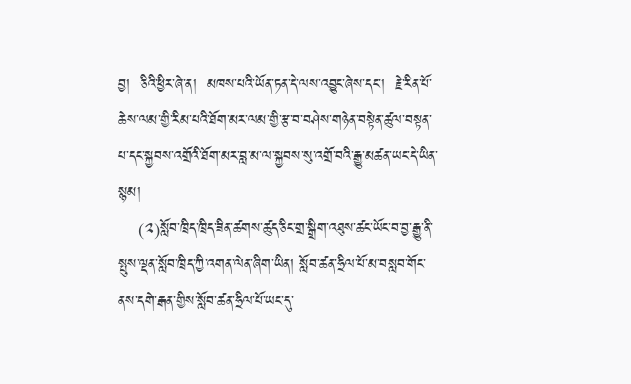བྱ།  ཅིའི་ཕྱིར་ཞེ་ན།  མཁས་པའི་ཡོན་ཏན་དེ་ལས་འབྱུང་ཞེས་དང་།  རྗེ་རིན་པོ་ཆེས་ལམ་གྱི་རིམ་པའི་ཐོག་མར་ལམ་གྱི་རྩ་བ་བཤེས་གཉེན་བསྟེན་ཚུལ་བསྟན་པ་དང་སྐྱབས་འགྲོའི་ཐོག་མར་བླ་མ་ལ་སྐྱབས་སུ་འགྲོ་བའི་རྒྱུ་མཚན་ཡང་དེ་ཡིན་སྙམ།
    (༢)སློབ་ཁྲིད་ཁྲིད་ཟིན་ཚགས་ཚུད་ཅིང་གྲ་སྒྲིག་འཐུས་ཚང་ཡོང་བ་བྱ་རྒྱུ་ནི་སྤུས་ལྡན་སློབ་ཁྲིད་ཀྱི་འགན་ལེན་ཞིག་ཡིན། སློབ་ཚན་ཧྲིལ་པོ་མ་བསླབ་གོང་ནས་དགེ་རྒན་གྱིས་སློབ་ཚན་ཧྲིལ་པོ་ཡང་དུ་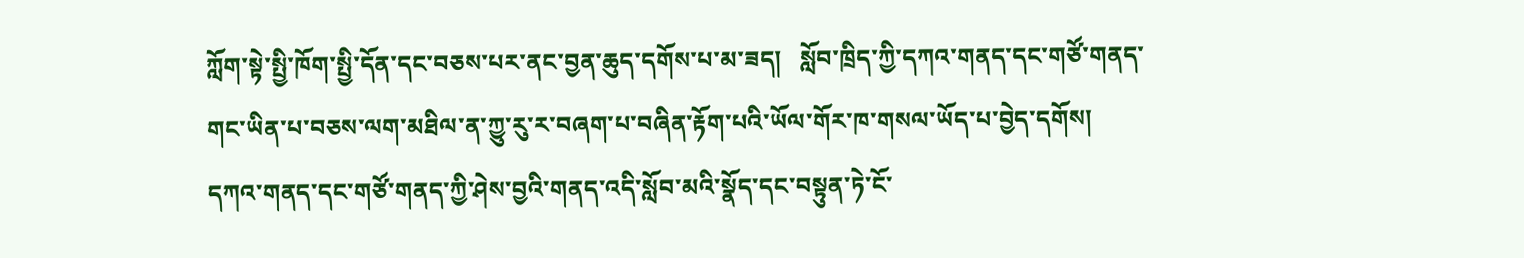ཀློག་སྟེ་སྤྱི་ཁོག་སྤྱི་དོན་དང་བཅས་པར་ནང་བྱན་ཆུད་དགོས་པ་མ་ཟད།   སློབ་ཁྲིད་ཀྱི་དཀའ་གནད་དང་གཙོ་གནད་གང་ཡིན་པ་བཅས་ལག་མཐིལ་ན་ཀྱུ་རུ་ར་བཞག་པ་བཞིན་རྟོག་པའི་ཡོལ་གོར་ཁ་གསལ་ཡོད་པ་བྱེད་དགོས།  དཀའ་གནད་དང་གཙོ་གནད་ཀྱི་ཤེས་བྱའི་གནད་འདི་སློབ་མའི་སྣོད་དང་བསྟུན་ཏེ་ངོ་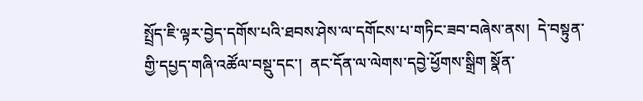སྤྲོད་ཇི་ལྟར་བྱེད་དགོས་པའི་ཐབས་ཤེས་ལ་དགོངས་པ་གཏིང་ཟབ་བཞེས་ནས།  དེ་བསྟུན་གྱི་དཔྱད་གཞི་འཚོལ་བསྡུ་དང་།  ནང་དོན་ལ་ལེགས་དབྱེ་ཕྱོགས་སྒྲིག སྣོན་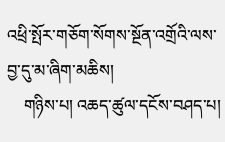འཕྲི་སྤོར་གཅོག་སོགས་སྔོན་འགྲོའི་ལས་བྱ་དུ་མ་ཞིག་མཆིས།
    གཉིས་པ། འཆད་ཚུལ་དངོས་བཤད་པ།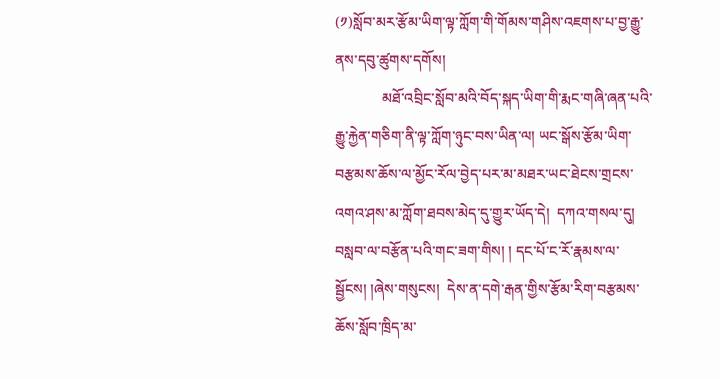(༡)སློབ་མར་རྩོམ་ཡིག་ལྟ་ཀློག་གི་གོམས་གཤིས་འཇགས་པ་བྱ་རྒྱུ་ནས་དབུ་ཚུགས་དགོས།
             མཐོ་འབྲིང་སློབ་མའི་བོད་སྐད་ཡིག་གི་རྨང་གཞི་ཞན་པའི་རྒྱུ་རྐྱེན་གཅིག་ནི་ལྟ་ཀློག་ཉུང་བས་ཡིན་ལ། ཡང་སྒོས་རྩོམ་ཡིག་བརྩམས་ཆོས་ལ་མྱོང་རོལ་བྱེད་པར་མ་མཐར་ཡང་ཐེངས་གྲངས་འགའ་ཤས་མ་ཀློག་ཐབས་མེད་དུ་གྱུར་ཡོད་དེ།  དཀའ་གསལ་དུ། བསླབ་ལ་བརྩོན་པའི་གང་ཟག་གིས། ། དང་པོ་ང་རོ་རྣམས་ལ་སྦྱོངས། །ཞེས་གསུངས།  དེས་ན་དགེ་རྒན་གྱིས་རྩོམ་རིག་བརྩམས་ཆོས་སློབ་ཁྲིད་མ་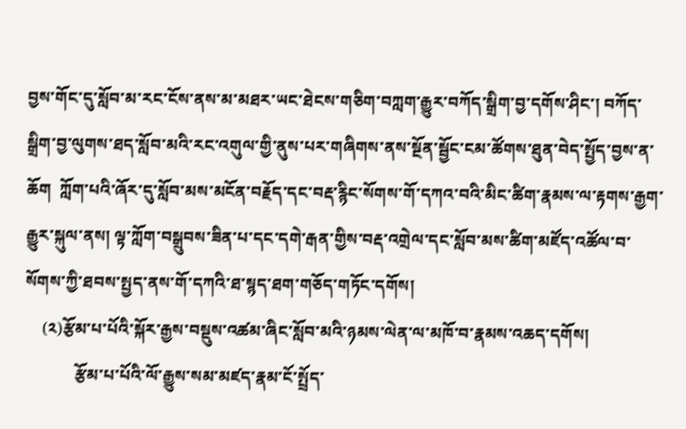བྱས་གོང་དུ་སློབ་མ་རང་ངོས་ནས་མ་མཐར་ཡང་ཐེངས་གཅིག་བཀླག་རྒྱུར་བཀོད་སྒྲིག་བྱ་དགོས་ཤིང་། བཀོད་སྒྲིག་བྱ་ལུགས་ཐད་སློབ་མའི་རང་འགུལ་གྱི་ནུས་པར་གཞིགས་ནས་སྔོན་སྦྱོང་ངམ་ཚོགས་ཐུན་བེད་སྤྱོད་བྱས་ན་ཆོག  ཀློག་པའི་ཞོར་དུ་སློབ་མས་མངོན་བརྗོད་དང་བརྡ་རྙིང་སོགས་གོ་དཀའ་བའི་མིང་ཚིག་རྣམས་ལ་རྟགས་རྒྱག་རྒྱུར་སྐུལ་ནས། ལྟ་ཀློག་བསྒྲུབས་ཟིན་པ་དང་དགེ་རྒན་གྱིས་བརྡ་འགྲེལ་དང་སློབ་མས་ཚིག་མཛོད་འཚོལ་བ་སོགས་ཀྱི་ཐབས་སྤྱད་ནས་གོ་དཀའི་ཐ་སྙད་ཐག་གཅོད་གཏོང་དགོས།
    (༢)རྩོམ་པ་པོའི་སྐོར་རྒྱས་བསྡུས་འཚམ་ཞིང་སློབ་མའི་ཉམས་ལེན་ལ་མཁོ་བ་རྣམས་འཆད་དགོས།
            རྩོམ་པ་པོའི་ལོ་རྒྱུས་སམ་མཛད་རྣམ་ངོ་སྤྲོད་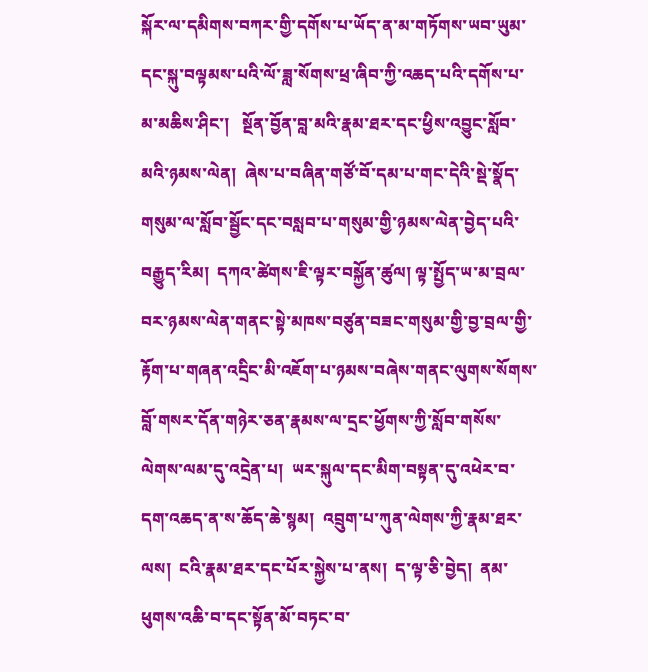སྐོར་ལ་དམིགས་བཀར་གྱི་དགོས་པ་ཡོད་ན་མ་གཏོགས་ཡབ་ཡུམ་དང་སྐུ་བལྟམས་པའི་ལོ་ཟླ་སོགས་ཕྲ་ཞིབ་ཀྱི་འཆད་པའི་དགོས་པ་མ་མཆིས་ཤིང་།   སྔོན་བྱོན་བླ་མའི་རྣམ་ཐར་དང་ཕྱིས་འབྱུང་སློབ་མའི་ཉམས་ལེན།  ཞེས་པ་བཞིན་གཙོ་བོ་དམ་པ་གང་དེའི་སྡེ་སྣོད་གསུམ་ལ་སློབ་སྦྱོང་དང་བསླབ་པ་གསུམ་གྱི་ཉམས་ལེན་བྱེད་པའི་བརྒྱུད་རིམ།  དཀའ་ཚེགས་ཇི་ལྟར་བསྐྱོན་ཚུལ། ལྟ་སྤྱོད་ཡ་མ་བྲལ་བར་ཉམས་ལེན་གནང་སྟེ་མཁས་བཙུན་བཟང་གསུམ་གྱི་བྱ་བྲལ་གྱི་རྟོག་པ་གཞན་འདྲིང་མི་འཇོག་པ་ཉམས་བཞེས་གནང་ལུགས་སོགས་བློ་གསར་དོན་གཉེར་ཅན་རྣམས་ལ་དྲང་ཕྱོགས་ཀྱི་སློབ་གསོས་ལེགས་ལམ་དུ་འདྲེན་པ།  ཡར་སྐུལ་དང་མིག་བསྟན་དུ་འཕེར་བ་དག་འཆད་ན་ས་ཆོད་ཆེ་སྙམ།  འབྲུག་པ་ཀུན་ལེགས་ཀྱི་རྣམ་ཐར་ལས།  ངའི་རྣམ་ཐར་དང་པོར་སྐྱེས་པ་ནས།  ད་ལྟ་ཅི་བྱེད།  ནམ་ཕུགས་འཆི་བ་དང་སྟོན་མོ་བཏང་བ་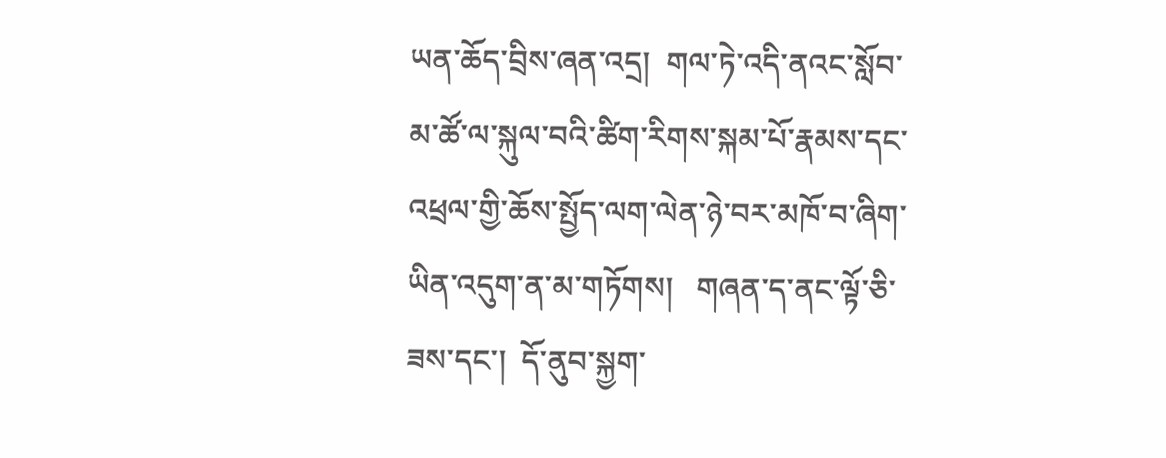ཡན་ཆོད་བྲིས་ཞན་འདྲ།  གལ་ཏེ་འདི་ནའང་སློབ་མ་ཚོ་ལ་སྐུལ་བའི་ཚིག་རིགས་སྐམ་པོ་རྣམས་དང་འཕྲལ་གྱི་ཆོས་སྤྱོད་ལག་ལེན་ཉེ་བར་མཁོ་བ་ཞིག་ཡིན་འདུག་ན་མ་གཏོགས།   གཞན་ད་ནང་ལྟོ་ཅི་ཟས་དང་།  དོ་ནུབ་སྐྱག་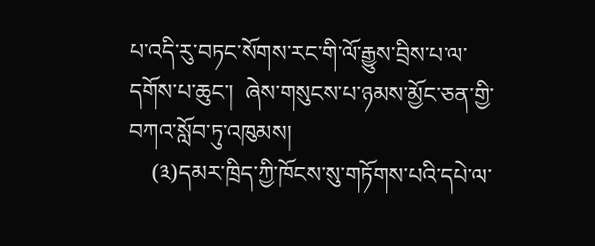པ་འདི་རུ་བཏང་སོགས་རང་གི་ལོ་རྒྱུས་བྲིས་པ་ལ་དགོས་པ་ཆུང་།  ཞེས་གསུངས་པ་ཉམས་མྱོང་ཅན་གྱི་བཀའ་སློབ་ཏུ་འཁུམས།
    (༣)དམར་ཁྲིད་ཀྱི་ཁོངས་སུ་གཏོགས་པའི་དཔེ་ལ་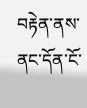བརྟེན་ནས་ནང་དོན་ངོ་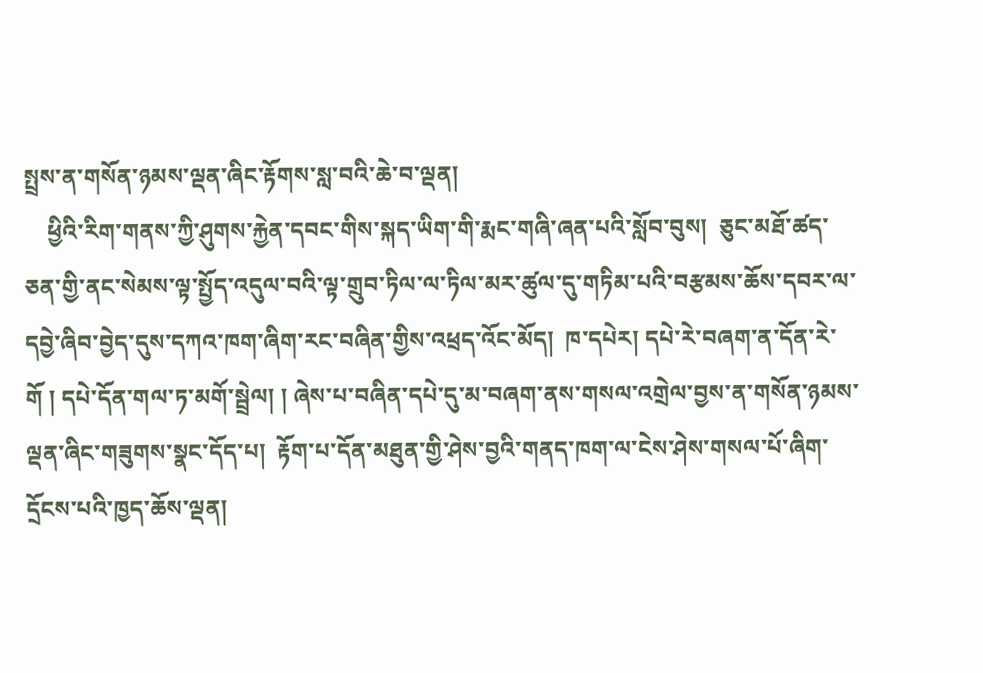སྤྲས་ན་གསོན་ཉམས་ལྡན་ཞིང་རྟོགས་སླ་བའི་ཆེ་བ་ལྡན།
    ཕྱིའི་རིག་གནས་ཀྱི་ཤུགས་རྐྱེན་དབང་གིས་སྐད་ཡིག་གི་རྨང་གཞི་ཞན་པའི་སློབ་བུས།  ཅུང་མཐོ་ཚད་ཅན་གྱི་ནང་སེམས་ལྟ་སྤྱོད་འདུལ་བའི་ལྟ་གྲུབ་ཏིལ་ལ་ཏིལ་མར་ཚུལ་དུ་གཏིམ་པའི་བརྩམས་ཆོས་དབར་ལ་དབྱེ་ཞིབ་བྱེད་དུས་དཀའ་ཁག་ཞིག་རང་བཞིན་གྱིས་འཕྲད་འོང་མོད།  ཁ་དཔེར། དཔེ་རེ་བཞག་ན་དོན་རེ་གོ ། དཔེ་དོན་གལ་ཏ་མགོ་སྦྲེལ། ། ཞེས་པ་བཞིན་དཔེ་དུ་མ་བཞག་ནས་གསལ་འགྲེལ་བྱས་ན་གསོན་ཉམས་ལྡན་ཞིང་གཟུགས་སྣང་དོད་པ།  རྟོག་པ་དོན་མཐུན་གྱི་ཤེས་བྱའི་གནད་ཁག་ལ་ངེས་ཤེས་གསལ་པོ་ཞིག་དྲོངས་པའི་ཁྱད་ཆོས་ལྡན།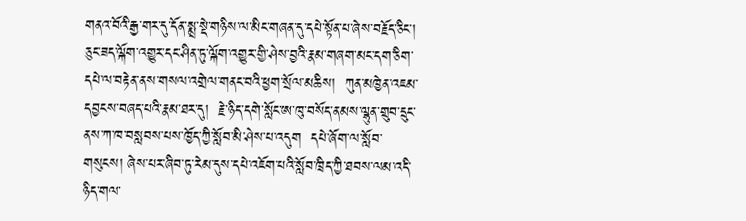གནའ་བོའི་རྒྱ་གར་དུ་དོན་སྨྲ་སྡེ་གཉིས་ལ་མིང་གཞན་དུ་དཔེ་སྟོན་པ་ཞེས་བརྗོད་ཅིང་། ཅུང་ཟད་ལྐོག་འགྱུར་དང་ཤིན་ཏུ་ལྐོག་འགྱུར་གྱི་ཤེས་བྱའི་རྣམ་གཞག་མང་དག་ཅིག་དཔེ་ལ་བརྟེན་ནས་གསལ་འགྲེལ་གནང་བའི་ཕྱག་སྲོལ་མཆིས།  ཀུན་མཁྱེན་འཇམ་དབྱངས་བཞད་པའི་རྣམ་ཐར་དུ།  རྗེ་ཉིད་དགེ་སློང་ཨ་ཁུ་བསོད་ནམས་ལྷུན་གྲུབ་དྲུང་ནས་ཀ་ཁ་བསླབས་པས་ཁྱོད་ཀྱི་སློབ་མི་ཤེས་པ་འདུག  དཔེ་ཞོག་ལ་སློབ་གསུངས། ཞེས་པར་ཞིབ་ཏུ་རེམ་དུས་དཔེ་འཇོག་པའི་སློབ་ཁྲིད་ཀྱི་ཐབས་ལམ་འདི་ཉིད་གལ་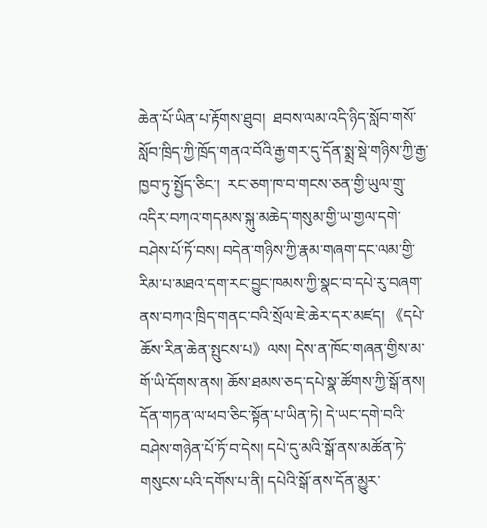ཆེན་པོ་ཡིན་པ་རྟོགས་ཐུབ།  ཐབས་ལམ་འདི་ཉིད་སློབ་གསོ་སློབ་ཁྲིད་ཀྱི་ཁྲོད་གནའ་བོའི་རྒྱ་གར་དུ་དོན་སྨྲ་སྡེ་གཉིས་ཀྱི་རྒྱ་ཁྱབ་ཏུ་སྤྱོད་ཅིང་།  རང་ཅག་ཁ་བ་གངས་ཅན་གྱི་ཡུལ་གྲུ་འདིར་བཀའ་གདམས་སྐུ་མཆེད་གསུམ་གྱི་ཡ་གྱལ་དགེ་བཤེས་པོ་ཏོ་བས། བདེན་གཉིས་ཀྱི་རྣམ་གཞག་དང་ལམ་གྱི་རིམ་པ་མཐའ་དག་རང་བྱུང་ཁམས་ཀྱི་སྣང་བ་དཔེ་རུ་བཞག་ནས་བཀའ་ཁྲིད་གནང་བའི་སྲོལ་ཇེ་ཆེར་དར་མཛད། 《དཔེ་ཆོས་རིན་ཆེན་སྤུངས་པ》ལས། དེས་ན་ཁོང་གཞན་གྱིས་མ་གོ་ཡི་དོགས་ནས། ཆོས་ཐམས་ཅད་དཔེ་སྣ་ཚོགས་ཀྱི་སྒོ་ནས། དོན་གཏན་ལ་ཕབ་ཅིང་སྟོན་པ་ཡིན་ཏེ། དེ་ཡང་དགེ་བའི་བཤེས་གཉེན་པོ་ཏོ་བ་དེས། དཔེ་དུ་མའི་སྒོ་ནས་མཚོན་ཏེ་གསུངས་པའི་དགོས་པ་ནི། དཔེའི་སྒོ་ནས་དོན་མྱུར་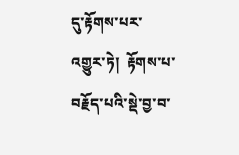དུ་རྟོགས་པར་འགྱུར་ཏེ།  རྟོགས་པ་བརྗོད་པའི་སྡེ་བྱ་བ་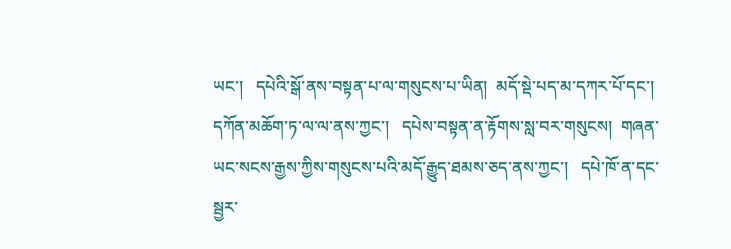ཡང་།   དཔེའི་སྒོ་ནས་བསྟན་པ་ལ་གསུངས་པ་ཡིན།  མདོ་སྡེ་པད་མ་དཀར་པོ་དང་།   དཀོན་མཆོག་ཏ་ལ་ལ་ནས་ཀྱང་།   དཔེས་བསྟན་ན་རྟོགས་སླ་བར་གསུངས།  གཞན་ཡང་སངས་རྒྱས་ཀྱིས་གསུངས་པའི་མདོ་རྒྱུད་ཐམས་ཅད་ནས་ཀྱང་།   དཔེ་ཁོ་ན་དང་སྦྱར་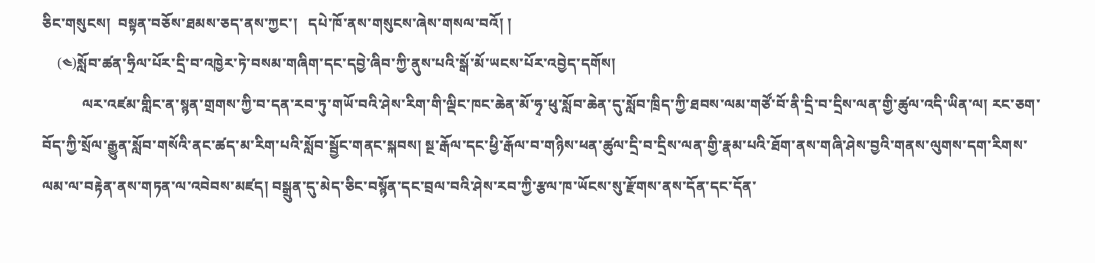ཅིང་གསུངས།  བསྟན་བཅོས་ཐམས་ཅད་ནས་ཀྱང་།   དཔེ་ཁོ་ནས་གསུངས་ཞེས་གསལ་བའོ། །
    (༤)སློབ་ཚན་ཧྲིལ་པོར་དྲི་བ་འཁྱེར་ཏེ་བསམ་གཞིག་དང་དབྱེ་ཞིབ་ཀྱི་ནུས་པའི་སྒོ་མོ་ཡངས་པོར་འབྱེད་དགོས།
           ལར་འཛམ་གླིང་ན་སྙན་གྲགས་ཀྱི་བ་དན་རབ་ཏུ་གཡོ་བའི་ཤེས་རིག་གི་ལྡིང་ཁང་ཆེན་མོ་ཧྭ་ཕུ་སློབ་ཆེན་དུ་སློབ་ཁྲིད་ཀྱི་ཐབས་ལམ་གཙོ་བོ་ནི་དྲི་བ་དྲིས་ལན་གྱི་ཚུལ་འདི་ཡིན་ལ། རང་ཅག་བོད་ཀྱི་སྲོལ་རྒྱུན་སློབ་གསོའི་ནང་ཚད་མ་རིག་པའི་སློབ་སྦྱོང་གནང་སྐབས། སྔ་རྒོལ་དང་ཕྱི་རྒོལ་བ་གཉིས་ཕན་ཚུལ་དྲི་བ་དྲིས་ལན་གྱི་རྣམ་པའི་ཐོག་ནས་གཞི་ཤེས་བྱའི་གནས་ལུགས་དག་རིགས་ལམ་ལ་བརྟེན་ནས་གཏན་ལ་འབེབས་མཛད། བསྒྲུན་དུ་མེད་ཅིང་བསྙོན་དང་བྲལ་བའི་ཤེས་རབ་ཀྱི་རྩལ་ཁ་ཡོངས་སུ་རྫོགས་ནས་དོན་དང་དོན་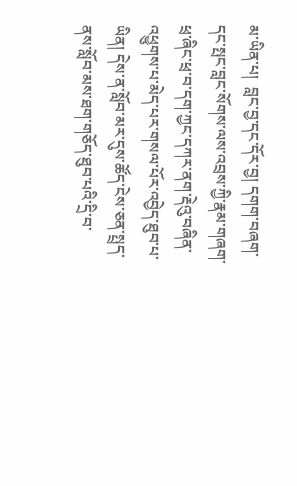མ་ཡིན་པ།  བླང་བྱ་དང་དོར་བྱ། དགག་བཞག་དང་སྤང་བླང་སོགས་ལས་འབྲས་ཀྱི་རྣམ་གཞག་ཕྲ་ཞིང་ཕྲ་བ་དག་ཀྱང་དཀར་ནག་རྡེའུ་བཞིན་འཕྱུགས་པ་མེད་པར་གསལ་པོར་འབྱེད་ཐུབ་པ་ཡིན། དེས་ན་སློབ་མར་དུས་ཚོད་ངེས་ཅན་སྤྲད་ནས་སློབ་མས་ཐག་གཅོད་ཐུབ་པའི་དྲི་བ་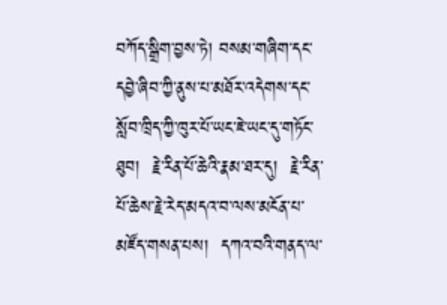བཀོད་སྒྲིག་བྱས་ཏེ། བསམ་གཞིག་དང་དབྱེ་ཞིབ་ཀྱི་ནུས་པ་མཐོར་འདེགས་དང་སློབ་ཁྲིད་ཀྱི་ཁུར་པོ་ཡང་ཇེ་ཡང་དུ་གཏོང་ཐུབ།  རྗེ་རིན་པོ་ཆེའི་རྣམ་ཐར་དུ།  རྗེ་རིན་པོ་ཆེས་རྗེ་རེད་མདའ་བ་ལས་མངོན་པ་མཛོད་གསན་པས།  དཀའ་བའི་གནད་ལ་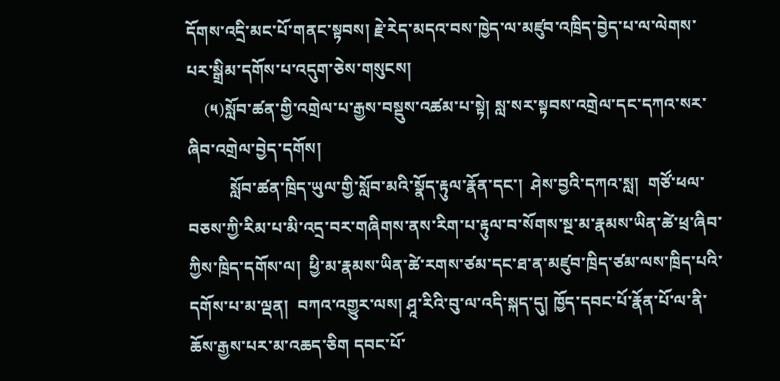དོགས་འདྲི་མང་པོ་གནང་སྟབས། རྗེ་རེད་མདའ་བས་ཁྱེད་ལ་མཛུབ་འཁྲིད་བྱེད་པ་ལ་ལེགས་པར་སྒྲིམ་དགོས་པ་འདུག་ཅེས་གསུངས།
    (༥)སློབ་ཚན་གྱི་འགྲེལ་པ་རྒྱས་བསྡུས་འཚམ་པ་སྟེ། སླ་སར་སྟབས་འགྲེལ་དང་དཀའ་སར་ཞིབ་འགྲེལ་བྱེད་དགོས།
          སློབ་ཚན་ཁྲིད་ཡུལ་གྱི་སློབ་མའི་སྣོད་རྟུལ་རྣོན་དང་།  ཤེས་བྱའི་དཀའ་སླ།  གཙོ་ཕལ་བཅས་ཀྱི་རིམ་པ་མི་འདྲ་བར་གཞིགས་ནས་རིག་པ་རྟུལ་བ་སོགས་སྔ་མ་རྣམས་ཡིན་ཚེ་ཕྲ་ཞིབ་ཀྱིས་ཁྲིད་དགོས་ལ།  ཕྱི་མ་རྣམས་ཡིན་ཚེ་རགས་ཙམ་དང་ཐ་ན་མཛུབ་ཁྲིད་ཙམ་ལས་ཁྲིད་པའི་དགོས་པ་མ་ལྡན།  བཀའ་འགྱུར་ལས། ཤཱ་རིའི་བུ་ལ་འདི་སྐད་དུ། ཁྱོད་དབང་པོ་རྣོན་པོ་ལ་ནི་ཆོས་རྒྱས་པར་མ་འཆད་ཅིག དབང་པོ་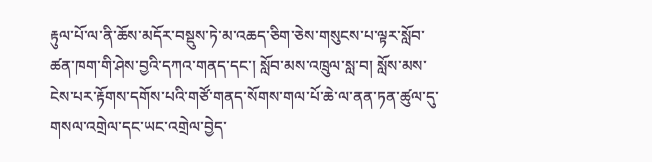རྟུལ་པོ་ལ་ནི་ཆོས་མདོར་བསྡུས་ཏེ་མ་འཆད་ཅིག་ཅེས་གསུངས་པ་ལྟར་སློབ་ཚན་ཁག་གི་ཤེས་བྱའི་དཀའ་གནད་དང་། སློབ་མས་འཁྲུལ་སླ་བ། སློས་མས་ངེས་པར་རྟོགས་དགོས་པའི་གཙོ་གནད་སོགས་གལ་པོ་ཆེ་ལ་ནན་ཏན་ཚུལ་དུ་གསལ་འགྲེལ་དང་ཡང་འགྲེལ་བྱེད་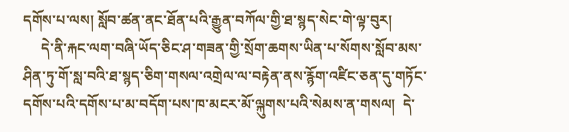དགོས་པ་ལས། སློབ་ཚན་ནང་ཐོན་པའི་རྒྱུན་བཀོལ་གྱི་ཐ་སྙད་སེང་གེ་ལྟ་བུར།
     དེ་ནི་རྐང་ལག་བཞི་ཡོད་ཅིང་ཤ་གཟན་གྱི་སྲོག་ཆགས་ཡིན་པ་སོགས་སློབ་མས་ཤིན་ཏུ་གོ་སླ་བའི་ཐ་སྙད་ཅིག་གསལ་འགྲེལ་ལ་བརྟེན་ནས་རྙོག་འཛིང་ཅན་དུ་གཏོང་དགོས་པའི་དགོས་པ་མ་བདོག་པས་ཁ་མངར་མོ་ལྐུགས་པའི་སེམས་ན་གསལ།  དེ་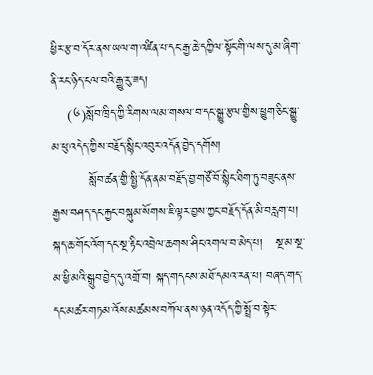ཕྱིར་རྩ་བ་དོར་ནས་ཡལ་ག་འཛིན་པ་དང་རྒྱ་ཆེ་དཀྱིལ་སྟོང་གི་ལས་དུ་མ་ཞིག་ནི་རང་ཉིད་ངལ་བའི་རྒྱུ་རུ་ཟད།
    (༦)སློབ་ཁྲིད་ཀྱི་རིགས་ལམ་གསལ་བ་དང་སྒྱུ་རྩལ་གྱིས་ཕྱུག་ཅིང་སྒྱུ་མ་ཕུ་འདེད་ཀྱིས་བརྗོད་སྙིང་འབུར་འདོན་བྱེད་དགོས།
         སློབ་ཚན་གྱི་སྤྱི་དོན་ནམ་བརྗོད་བྱ་གཙོ་བོ་སྙིང་ཐིག་ཏུ་བཟུང་ནས་རྒྱས་བཤད་དང་རྐྱང་བསྐུམ་སོགས་ཇི་ལྟར་བྱས་ཀྱང་བརྗོད་དོན་མི་བརླག་པ། སྐད་ཆ་གོང་འོག་དང་སྔ་རྟིང་འབྲེལ་ཆགས་ཤིང་འགལ་བ་མེད་པ།   སྔ་མ་སྔ་མ་ཕྱི་མའི་སྒྲུབ་བྱེད་དུ་འགྲོ་བ། སྐད་གདངས་མཐོ་དམའ་རན་པ། བཞད་གད་དང་མཚར་གཏམ་འོས་མཚམས་བཀོལ་ནས་ཉན་འདོད་ཀྱི་སྤྲོ་བ་སྟེར་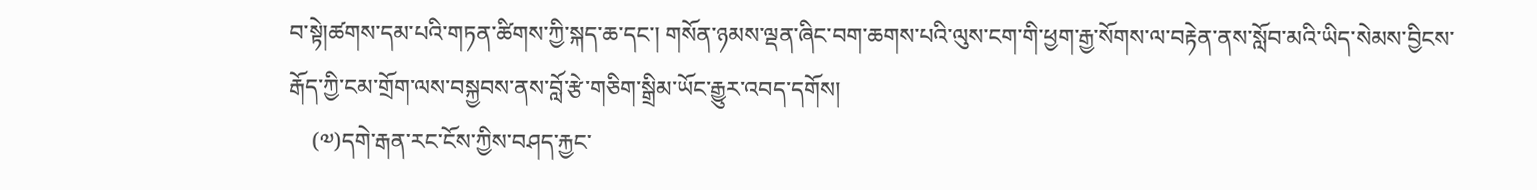བ་སྟེ།ཚགས་དམ་པའི་གཏན་ཚིགས་ཀྱི་སྐད་ཆ་དང་། གསོན་ཉམས་ལྡན་ཞིང་བག་ཆགས་པའི་ལུས་ངག་གི་ཕྱག་རྒྱ་སོགས་ལ་བརྟེན་ནས་སློབ་མའི་ཡིད་སེམས་བྱིངས་རྒོད་ཀྱི་ངམ་གྲོག་ལས་བསྐྱབས་ནས་བློ་རྩེ་གཅིག་སྒྲིམ་ཡོང་རྒྱུར་འབད་དགོས།
    (༧)དགེ་རྒན་རང་ངོས་ཀྱིས་བཤད་རྐྱང་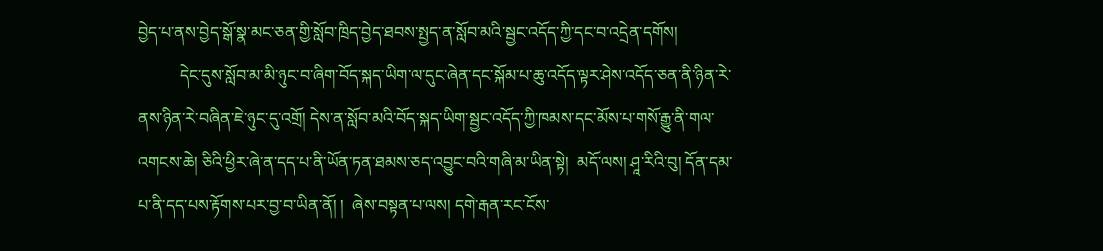བྱེད་པ་ནས་བྱེད་སྒོ་སྣ་མང་ཅན་གྱི་སློབ་ཁྲིད་བྱེད་ཐབས་སྤྱད་ན་སློབ་མའི་སྦྱང་འདོད་ཀྱི་དང་བ་འདྲེན་དགོས།
          དེང་དུས་སློབ་མ་མི་ཉུང་བ་ཞིག་བོད་སྐད་ཡིག་ལ་དུང་ཞེན་དང་སྐོམ་པ་ཆུ་འདོད་ལྟར་ཤེས་འདོད་ཅན་ནི་ཉིན་རེ་ནས་ཉིན་རེ་བཞིན་ཇེ་ཉུང་དུ་འགྲོ། དེས་ན་སློབ་མའི་བོད་སྐད་ཡིག་སྦྱང་འདོད་ཀྱི་ཁམས་དང་མོས་པ་གསོ་རྒྱུ་ནི་གལ་འགངས་ཆེ། ཅིའི་ཕྱིར་ཞེ་ན་དད་པ་ནི་ཡོན་ཏན་ཐམས་ཅད་འབྱུང་བའི་གཞི་མ་ཡིན་སྟེ།  མདོ་ལས། ཤཱ་རིའི་བུ། དོན་དམ་པ་ནི་དད་པས་རྟོགས་པར་བྱ་བ་ཡིན་ནོ། །  ཞེས་བསྟན་པ་ལས། དགེ་རྒན་རང་ངོས་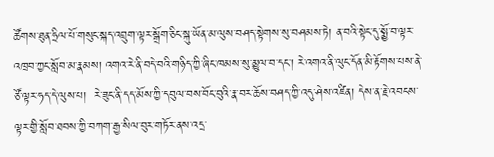ཚོགས་ཐུན་ཧྲིལ་པོ་གསུང་སྐད་འབྲུག་ལྟར་སྒྲོག་ཅིང་སྐུ་ཡོན་མ་ལུས་བཤད་སྟེགས་སུ་བཤམས་ཏེ། ན་བའི་སྟེང་དུ་སྨྱོ་བ་ལྟར་འཁྲབ་ཀྱང་སློབ་མ་རྣམས། འགའ་རེ་ནི་བདེ་བའི་གཉིད་ཀྱི་ཞིང་ཁམས་སུ་མྱུལ་བ་དང་། རེ་འགའ་ནི་ལུང་དོན་མི་རྟོགས་པས་ནེ་ཙོ་ལྟར་ཧད་དེ་ལུས་པ།  རེ་ཟུང་ནི་དད་མོས་ཀྱི་དབུལ་བས་བོང་བུའི་རྣ་བར་ཆོས་བཤད་ཀྱི་འདུ་ཤེས་འཛིན། དེས་ན་རྗེ་འབངས་ལྟར་གྱི་སློབ་ཐབས་ཀྱི་བཀག་རྒྱ་སིལ་བུར་གཏོར་ནས་འདྲ་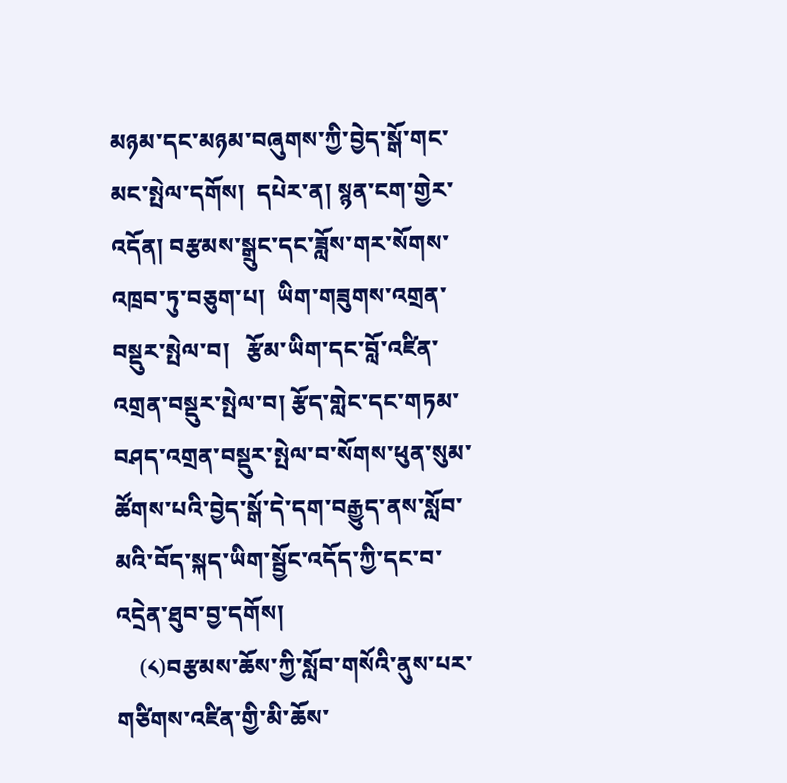མཉམ་དང་མཉམ་བཞུགས་ཀྱི་བྱེད་སྒོ་གང་མང་སྤེལ་དགོས།  དཔེར་ན། སྙན་ངག་གྱེར་འདོན། བརྩམས་སྒྲུང་དང་ཟློས་གར་སོགས་འཁྲབ་ཏུ་བཅུག་པ།  ཡིག་གཟུགས་འགྲན་བསྡུར་སྤེལ་བ།   རྩོམ་ཡིག་དང་བློ་འཛིན་འགྲན་བསྡུར་སྤེལ་བ། རྩོད་གླེང་དང་གཏམ་བཤད་འགྲན་བསྡུར་སྤེལ་བ་སོགས་ཕུན་སུམ་ཚོགས་པའི་བྱེད་སྒོ་དེ་དག་བརྒྱུད་ནས་སློབ་མའི་བོད་སྐད་ཡིག་སྦྱོང་འདོད་ཀྱི་དང་བ་འདྲེན་ཐུབ་བྱ་དགོས།
    (༨)བརྩམས་ཆོས་ཀྱི་སློབ་གསོའི་ནུས་པར་གཙིགས་འཛིན་གྱི་མི་ཆོས་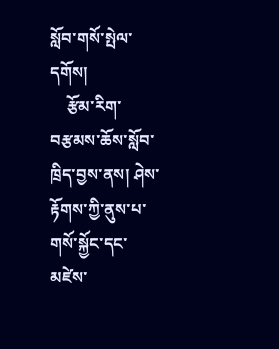སློབ་གསོ་སྤེལ་དགོས།
    རྩོམ་རིག་བརྩམས་ཆོས་སློབ་ཁྲིད་བྱས་ནས། ཤེས་རྟོགས་ཀྱི་ནུས་པ་གསོ་སྐྱོང་དང་མཛེས་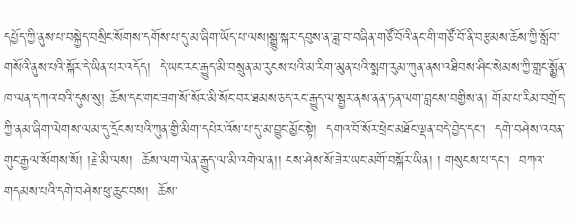དཔྱོད་ཀྱི་ནུས་པ་བསྐྱེད་བསྲིང་སོགས་དགོས་པ་དུ་མ་ཞིག་ཡོད་པ་ལས།སྒྱུ་སྐར་དབུས་ན་ཟླ་བ་བཞིན་གཙོ་བོའི་ནང་གི་གཙོ་བོ་ནི་བརྩམས་ཆོས་ཀྱི་སློབ་གསོའི་ནུས་པའི་སྐོར་དེ་ཡིན་པར་འདོད།  དེ་ཡང་རང་རྒྱུད་མི་བསྲུན་མ་རུངས་པའི་མ་རིག་མུན་པའི་སྨག་རུམ་ཀུན་ནས་འཐིབས་ཤིང་སེམས་ཀྱི་གླང་སྨྱོན་ཁ་ལན་དཀའ་བའི་དུས་སུ། ཆོས་དང་གང་ཟག་སོ་སོར་མི་སོང་བར་ཐམས་ཅད་རང་རྒྱུད་ལ་སྦྱར་ནས་ནན་ཏན་ལག་བླངས་བགྱིས་ན། གོམ་པ་རིམ་བགྲོད་ཀྱི་ནམ་ཞིག་ལེགས་ལམ་དུ་དྲོངས་པའི་ཀུན་གྱི་མིག་དཔེར་འོས་པ་དུ་མ་བྱུང་མྱོང་སྟེ།  དགའ་བོ་སོར་ཕྲེང་མཐོང་ལྡན་བདེ་བྱེད་དང་།  དགེ་བཤེས་འབན་གུང་རྒྱལ་སོགས་སོ། །རྗེ་མི་ལས།  ཆོས་ལག་ལེན་རྒྱུད་ལ་མི་འགེལ་ན།། ངས་ཤེས་སོ་ཟེར་ཡང་མགོ་བསྐོར་ཡིན། ། གསུངས་པ་དང་།  བཀའ་གདམས་པའི་དགེ་བཤེས་ཕུ་ཆུང་བས།  ཆོས་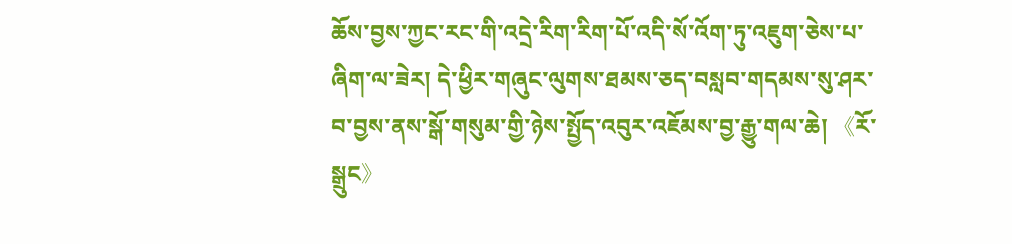ཆོས་བྱས་ཀྱང་རང་གི་འདྲེ་རིག་རིག་པོ་འདི་སོ་འོག་ཏུ་འཇུག་ཅེས་པ་ཞིག་ལ་ཟེར། དེ་ཕྱིར་གཞུང་ལུགས་ཐམས་ཅད་བསླབ་གདམས་སུ་ཤར་བ་བྱས་ནས་སྒོ་གསུམ་གྱི་ཉེས་སྤྱོད་འབུར་འཇོམས་བྱ་རྒྱུ་གལ་ཆེ། 《རོ་སྒྲུང》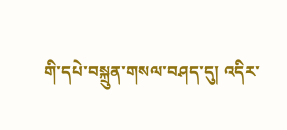གི་དཔེ་བསྐྲུན་གསལ་བཤད་དུ། འདིར་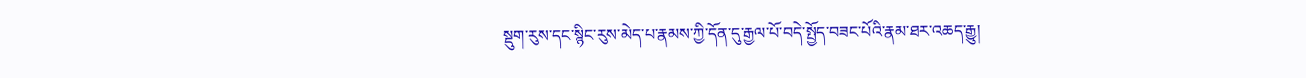སྡུག་རུས་དང་སྙིང་རུས་མེད་པ་རྣམས་ཀྱི་དོན་དུ་རྒྱལ་པོ་བདེ་སྤྱོད་བཟང་པོའི་རྣམ་ཐར་འཆད་རྒྱུ།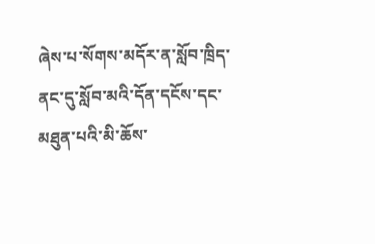ཞེས་པ་སོགས་མདོར་ན་སློབ་ཁྲིད་ནང་དུ་སློབ་མའི་དོན་དངོས་དང་མཐུན་པའི་མི་ཆོས་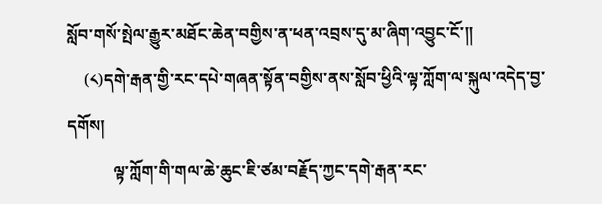སློབ་གསོ་སྤེལ་རྒྱུར་མཐོང་ཆེན་བགྱིས་ན་ཕན་འབྲས་དུ་མ་ཞིག་འབྱུང་ངོ་།།
    (༨)དགེ་རྒན་གྱི་རང་དཔེ་གཞན་སྟོན་བགྱིས་ནས་སློབ་ཕྱིའི་ལྟ་ཀློག་ལ་སྐུལ་འདེད་བྱ་དགོས།
           ལྟ་ཀློག་གི་གལ་ཆེ་ཆུང་ཇི་ཙམ་བརྗོད་ཀྱང་དགེ་རྒན་རང་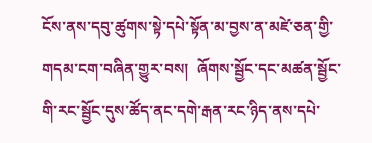ངོས་ནས་དབུ་ཚུགས་སྟེ་དཔེ་སྟོན་མ་བྱས་ན་མཛེ་ཅན་གྱི་གདམ་ངག་བཞིན་གྱུར་བས།  ཞོགས་སྦྱོང་དང་མཚན་སྦྱོང་གི་རང་སྦྱོང་དུས་ཚོད་ནང་དགེ་རྒན་རང་ཉིད་ནས་དཔེ་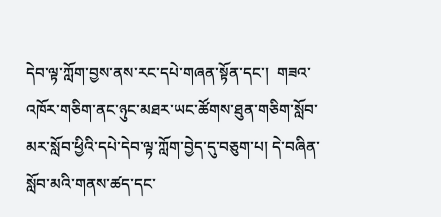དེབ་ལྟ་ཀློག་བྱས་ནས་རང་དཔེ་གཞན་སྟོན་དང་།  གཟའ་འཁོར་གཅིག་ནང་ཉུང་མཐར་ཡང་ཚོགས་ཐུན་གཅིག་སློབ་མར་སློབ་ཕྱིའི་དཔེ་དེབ་ལྟ་ཀློག་བྱེད་དུ་བཅུག་པ། དེ་བཞིན་སློབ་མའི་གནས་ཚད་དང་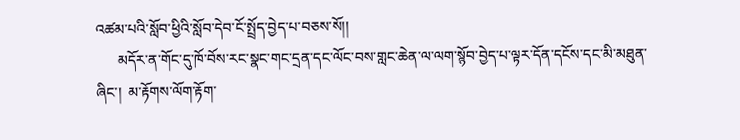འཚམ་པའི་སློབ་ཕྱིའི་སློབ་དེབ་ངོ་སྤྲོད་བྱེད་པ་བཅས་སོ།།
      མདོར་ན་གོང་དུ་ཁོ་བོས་རང་སྣང་གང་དྲན་དང་ལོང་བས་གླང་ཆེན་ལ་ལག་སྙོབ་བྱེད་པ་ལྟར་དོན་དངོས་དང་མི་མཐུན་ཞིང་།  མ་རྟོགས་ལོག་རྟོག་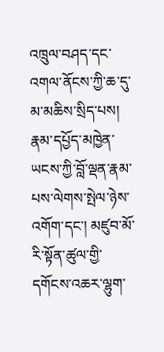འཁྲུལ་བཤད་དང་འགལ་ནོངས་ཀྱི་ཆ་དུ་མ་མཆིས་སྲིད་པས། རྣམ་དཔྱོད་མཁྱེན་ཡངས་ཀྱི་བློ་ལྡན་རྣམ་པས་ལེགས་སྤེལ་ཉེས་འགོག་དང་། མཛུབ་མོ་རི་སྟོན་ཚུལ་གྱི་དགོངས་འཆར་ལྷུག་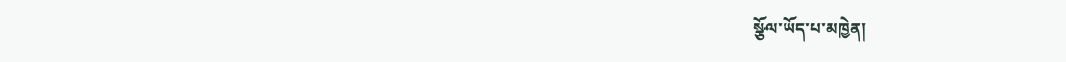སྩོལ་ཡོད་པ་མཁྱེན།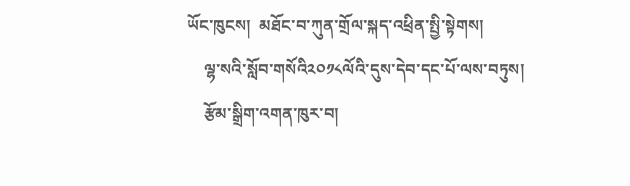ཡོང་ཁུངས།  མཐོང་བ་ཀུན་གྲོལ་སྐད་འཕྲིན་སྤྱི་སྟེགས།
    ལྷ་སའི་སློབ་གསོའི༢༠༡༨ལོའི་དུས་དེབ་དང་པོ་ལས་བཏུས།
    རྩོམ་སྒྲིག་འགན་ཁུར་བ།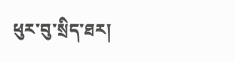ཕུར་བུ་སྲིད་ཐར།